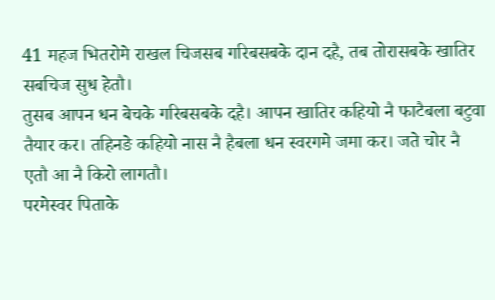41 महज भितरोमे राखल चिजसब गरिबसबके दान दहै, तब तोरासबके खातिर सबचिज सुध हेतौ।
तुसब आपन धन बेचके गरिबसबके दहै। आपन खातिर कहियो नै फाटैबला बटुवा तैयार कर। तहिनङे कहियो नास नै हैबला धन स्वरगमे जमा कर। जते चोर नै एतौ आ नै किरो लागतौ।
परमेस्वर पिताके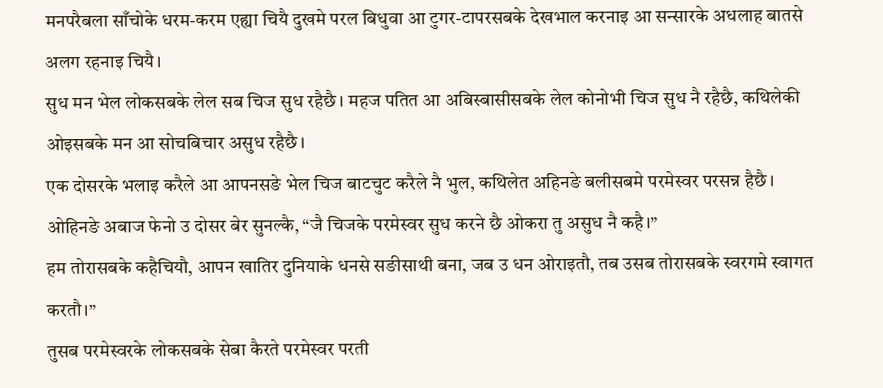मनपरैबला साँचोके धरम-करम एह्या चियै दुखमे परल बिधुवा आ टुगर-टापरसबके देखभाल करनाइ आ सन्सारके अधलाह बातसे अलग रहनाइ चियै।
सुध मन भेल लोकसबके लेल सब चिज सुध रहैछै। महज पतित आ अबिस्बासीसबके लेल कोनोभी चिज सुध नै रहैछै, कथिलेकी ओइसबके मन आ सोचबिचार असुध रहैछै।
एक दोसरके भलाइ करैले आ आपनसङे भेल चिज बाटचुट करैले नै भुल, कथिलेत अहिनङे बलीसबमे परमेस्वर परसन्न हैछै।
ओहिनङे अबाज फेनो उ दोसर बेर सुनल्कै, “जै चिजके परमेस्वर सुध करने छै ओकरा तु असुध नै कहै।”
हम तोरासबके कहैचियौ, आपन खातिर दुनियाके धनसे सङीसाथी बना, जब उ धन ओराइतौ, तब उसब तोरासबके स्वरगमे स्वागत करतौ।”
तुसब परमेस्वरके लोकसबके सेबा कैरते परमेस्वर परती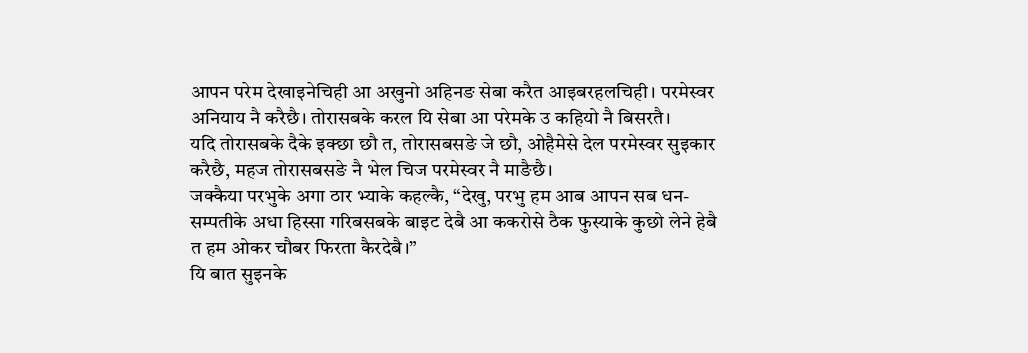आपन परेम देखाइनेचिही आ अखुनो अहिनङ सेबा करैत आइबरहलचिही। परमेस्वर अनियाय नै करैछै। तोरासबके करल यि सेबा आ परेमके उ कहियो नै बिसरतै।
यदि तोरासबके दैके इक्छा छौ त, तोरासबसङे जे छौ, ओहैमेसे देल परमेस्वर सुइकार करैछै, महज तोरासबसङे नै भेल चिज परमेस्वर नै माङैछै।
जक्कैया परभुके अगा ठार भ्याके कहल्कै, “देखु, परभु हम आब आपन सब धन-सम्पतीके अधा हिस्सा गरिबसबके बाइट देबै आ ककरोसे ठैक फुस्याके कुछो लेने हेबै त हम ओकर चौबर फिरता कैरदेबै।”
यि बात सुइनके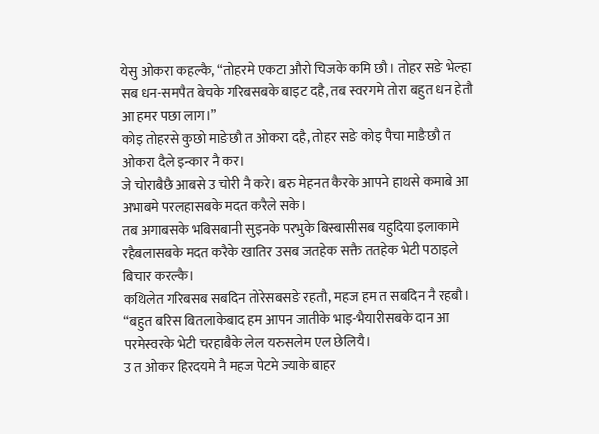येसु ओकरा कहल्कै, “तोहरमे एकटा औरो चिजके कमि छौ। तोहर सङे भेल्हा सब धन-समपैत बेचके गरिबसबके बाइट दहै, तब स्वरगमे तोरा बहुत धन हेतौ आ हमर पछा लाग।”
कोइ तोहरसे कुछो माङेछौ त ओकरा दहै, तोहर सङे कोइ पैचा माङैछौ त ओकरा दैले इन्कार नै कर।
जे चोराबैछै आबसे उ चोरी नै करे। बरु मेहनत कैरके आपने हाथसे कमाबे आ अभाबमे परलहासबके मदत करैले सके।
तब अगाबसके भबिसबानी सुइनके परभुके बिस्बासीसब यहुदिया इलाकामे रहैबलासबके मदत करैके खातिर उसब जतहेक सक्तै ततहेक भेटी पठाइले बिचार करल्कै।
कथिलेत गरिबसब सबदिन तोरेसबसङे रहतौ, महज हम त सबदिन नै रहबौ।
“बहुत बरिस बितलाकेबाद हम आपन जातीके भाइ-भैयारीसबके दान आ परमेस्वरके भेटी चरहाबैके लेल यरुसलेम एल छेलियै।
उ त ओकर हिरदयमे नै महज पेटमे ज्याके बाहर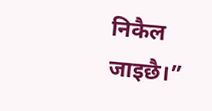निकैल जाइछै।”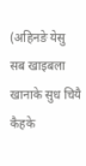(अहिनङे येसु सब खाइबला खानाके सुध चियै कैहके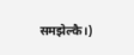समझेल्कै।)